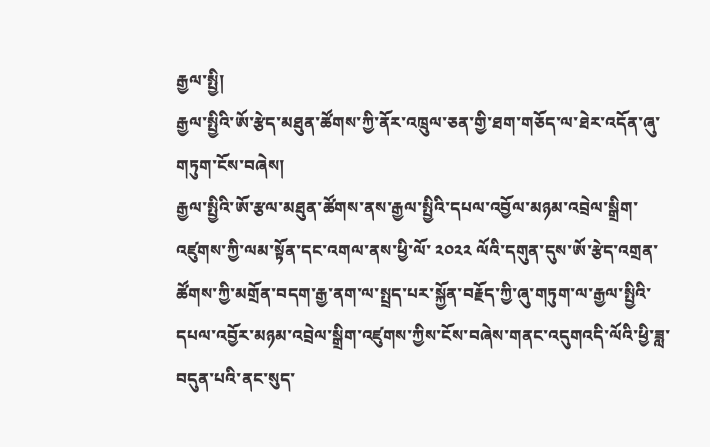རྒྱལ་སྤྱི།
རྒྱལ་སྤྱིའི་ཨོ་རྩེད་མཐུན་ཚོགས་ཀྱི་ནོར་འཁྲུལ་ཅན་གྱི་ཐག་གཅོད་ལ་ཐེར་འདོན་ཞུ་གཏུག་ངོས་བཞེས།
རྒྱལ་སྤྱིའི་ཨོ་རྩལ་མཐུན་ཚོགས་ནས་རྒྱལ་སྤྱིའི་དཔལ་འབྱོལ་མཉམ་འབྲེལ་སྒྲིག་འཛུགས་ཀྱི་ལམ་སྟོན་དང་འགལ་ནས་ཕྱི་ལོ་ ༢༠༢༢ ལོའི་དགུན་དུས་ཨོ་རྩེད་འགྲན་ཚོགས་ཀྱི་མགྲོན་བདག་རྒྱ་ནག་ལ་སྤྲད་པར་སྐྱོན་བརྗོད་ཀྱི་ཞུ་གཏུག་ལ་རྒྱལ་སྤྱིའི་དཔལ་འབྱོར་མཉམ་འབྲེལ་སྒྲིག་འཛུགས་ཀྱིས་ངོས་བཞེས་གནང་འདུགའདི་ལོའི་ཕྱི་ཟླ་བདུན་པའི་ནང་སུད་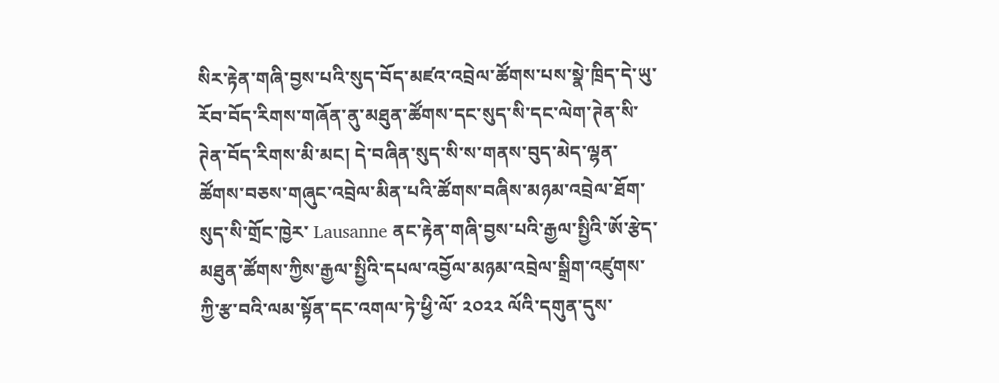སིར་རྟེན་གཞི་བྱས་པའི་སུད་བོད་མཛའ་འབྲེལ་ཚོགས་པས་སྣེ་ཁྲིད་དེ་ཡུ་རོབ་བོད་རིགས་གཞོན་ནུ་མཐུན་ཚོགས་དང་སུད་སི་དང་ལེག་ཊེན་སི་ཊེན་བོད་རིགས་མི་མང། དེ་བཞིན་སུད་སི་ས་གནས་བུད་མེད་ལྷན་ཚོགས་བཅས་གཞུང་འབྲེལ་མིན་པའི་ཚོགས་བཞིས་མཉམ་འབྲེལ་ཐོག་སུད་སི་གྲོང་ཁྱེར་ Lausanne ནང་རྟེན་གཞི་བྱས་པའི་རྒྱལ་སྤྱིའི་ཨོ་རྩེད་མཐུན་ཚོགས་ཀྱིས་རྒྱལ་སྤྱིའི་དཔལ་འབྱོལ་མཉམ་འབྲེལ་སྒྲིག་འཛུགས་ཀྱི་རྩ་བའི་ལམ་སྟོན་དང་འགལ་ཏེ་ཕྱི་ལོ་ ༢༠༢༢ ལོའི་དགུན་དུས་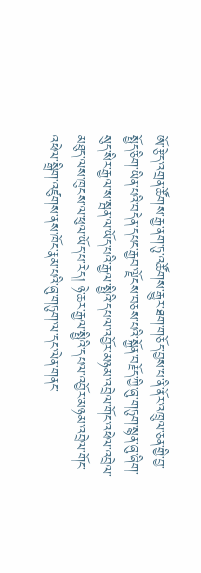ཨོ་རྩེད་འགྲན་ཚོགས་རྒྱ་ནག་ཏུ་འཚོགས་རྒྱུར་ཐག་གཅོད་བྱས་པ་ནི་ནོར་འཁྲུལ་ཅན་གྱི་བྱ་སྤྱོད་ཅིག་ཡིན་པའི་བདེན་དཔང་རྒྱབ་ལྗོངས་བཅས་པའི་སྐྱོན་བརྗོད་ཀྱི་ཞུ་གཏུག་སྙན་ཞུ་ཞིག་སུད་སིར་རྒྱལ་ས་སྦན་ལ་ཡོད་པའི་རྒྱལ་སྤྱིའི་དཔལ་འབྱོར་མཉམ་འབྲེལ་གོང་འཕེལ་འབྲེལ་མཐུད་ལས་ཁུངས་ལ་ཕུལ་ཡོད་པ་རེད། ཉེ་ཆར་རྒྱལ་སྤྱིའི་དཔལ་འབྱོར་མཉམ་འབྲེལ་གོང་འཕེལ་སྒྲིག་འཛུགས་ནས་ཁོང་རྣམ་པའི་ཞུ་གཏུག་ལ་དང་ལེན་གནང་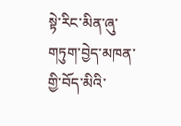སྟེ་རིང་མིན་ཞུ་གཏུག་བྱེད་མཁན་གྱི་བོད་མིའི་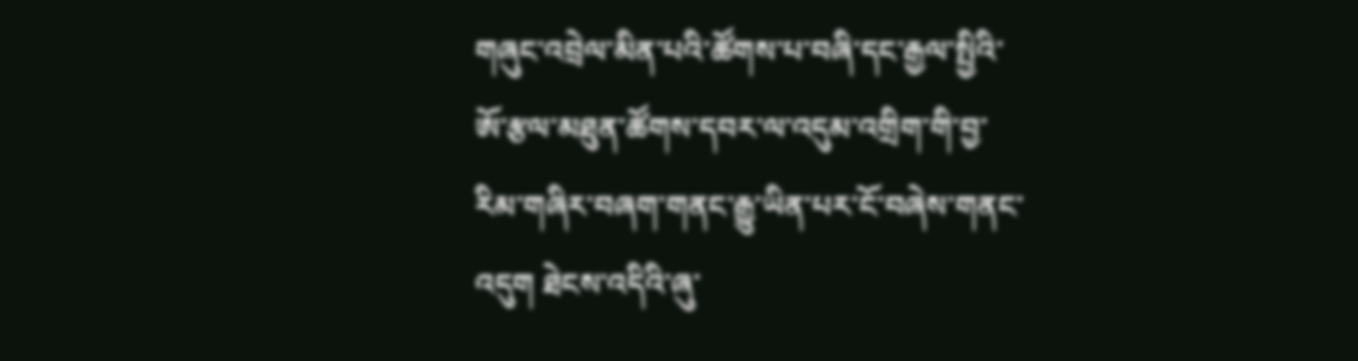གཞུང་འབྲེལ་མིན་པའི་ཚོགས་པ་བཞི་དང་རྒྱལ་སྤྱིའི་ཨོ་རྩལ་མཐུན་ཚོགས་དབར་ལ་འདུམ་འགྲིག་གི་བྱ་རིམ་གཞིར་བཞག་གནང་རྒྱུ་ཡིན་པར་ངོ་བཞེས་གནང་འདུག ཐེངས་འདིའི་ཞུ་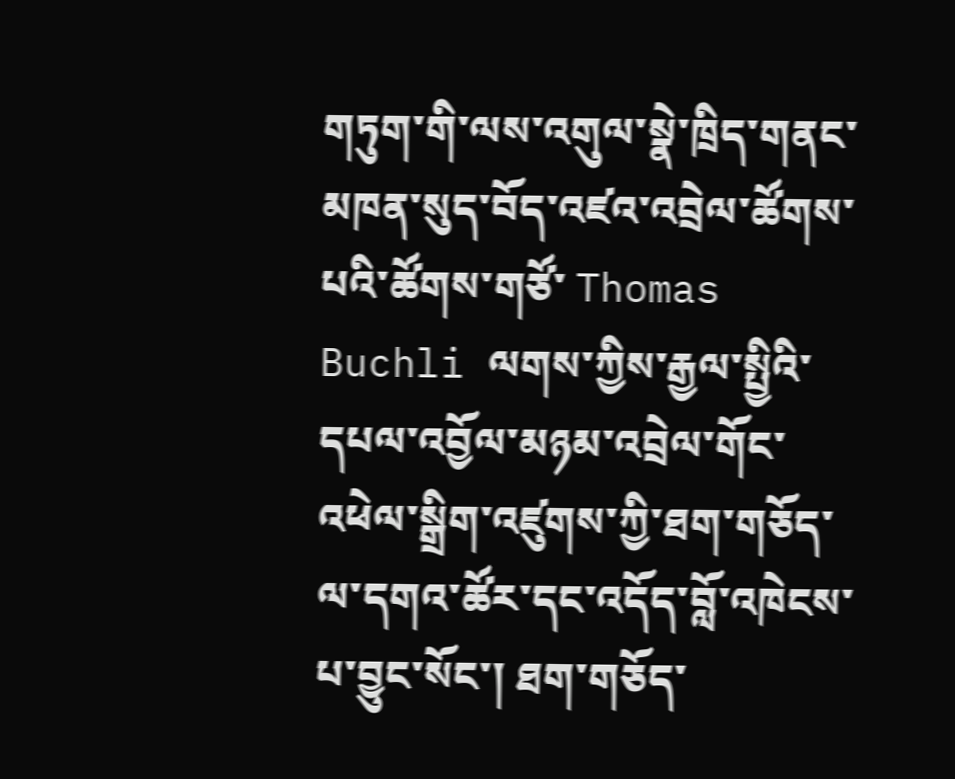གཏུག་གི་ལས་འགུལ་སྣེ་ཁྲིད་གནང་མཁན་སུད་བོད་འཛའ་འབྲེལ་ཚོགས་པའི་ཚོགས་གཙོ་ Thomas Buchli ལགས་ཀྱིས་རྒྱལ་སྤྱིའི་དཔལ་འབྱོལ་མཉམ་འབྲེལ་གོང་འཕེལ་སྒྲིག་འཛུགས་ཀྱི་ཐག་གཅོད་ལ་དགའ་ཚོར་དང་འདོད་བློ་འཁེངས་པ་བྱུང་སོང་། ཐག་གཅོད་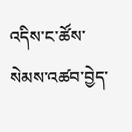འདིས་ང་ཚོས་སེམས་འཚབ་བྱེད་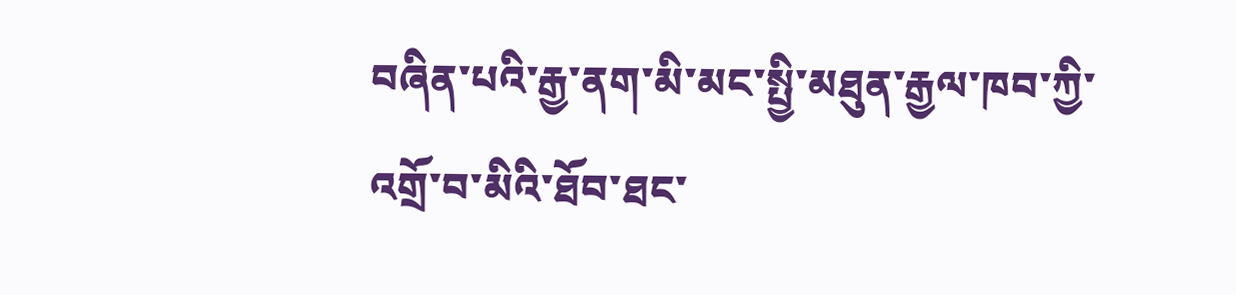བཞིན་པའི་རྒྱ་ནག་མི་མང་སྤྱི་མཐུན་རྒྱལ་ཁབ་ཀྱི་འགྲོ་བ་མིའི་ཐོབ་ཐང་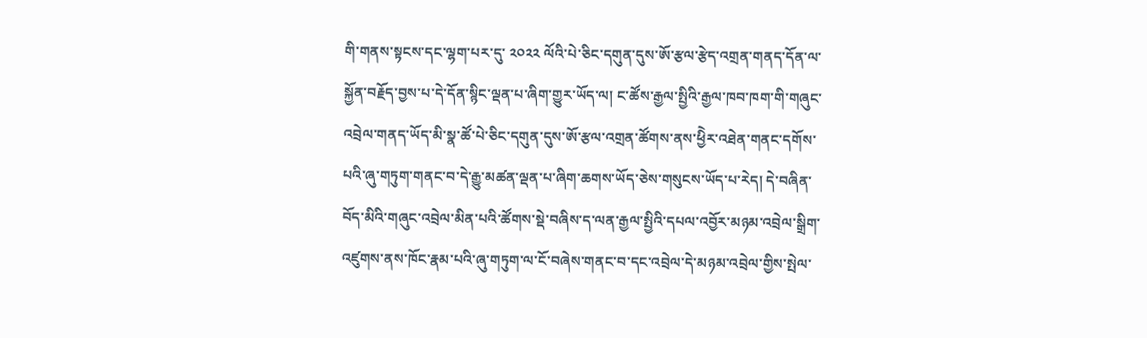གི་གནས་སྟངས་དང་ལྷག་པར་དུ་ ༢༠༢༢ ལོའི་པེ་ཅིང་དགུན་དུས་ཨོ་རྩལ་རྩེད་འགྲན་གནད་དོན་ལ་སྐྱོན་བརྗོད་བྱས་པ་དེ་དོན་སྙིང་ལྡན་པ་ཞིག་གྱུར་ཡོད་ལ། ང་ཚོས་རྒྱལ་སྤྱིའི་རྒྱལ་ཁབ་ཁག་གི་གཞུང་འབྲེལ་གནད་ཡོད་མི་སྣ་ཚོ་པེ་ཅིང་དགུན་དུས་ཨོ་རྩལ་འགྲན་ཚོགས་ནས་ཕྱིེར་འཐེན་གནང་དགོས་པའི་ཞུ་གཏུག་གནང་བ་དེ་རྒྱུ་མཚན་ལྡན་པ་ཞིག་ཆགས་ཡོད་ཅེས་གསུངས་ཡོད་པ་རེད། དེ་བཞིན་བོད་མིའི་གཞུང་འབྲེལ་མིན་པའི་ཚོགས་སྡེ་བཞིས་ད་ལན་རྒྱལ་སྤྱིའི་དཔལ་འབྱོར་མཉམ་འབྲེལ་སྒྲིག་འཛུགས་ནས་ཁོང་རྣམ་པའི་ཞུ་གཏུག་ལ་ངོ་བཞེས་གནང་བ་དང་འབྲེལ་དེ་མཉམ་འབྲེལ་གྱིས་སྤེལ་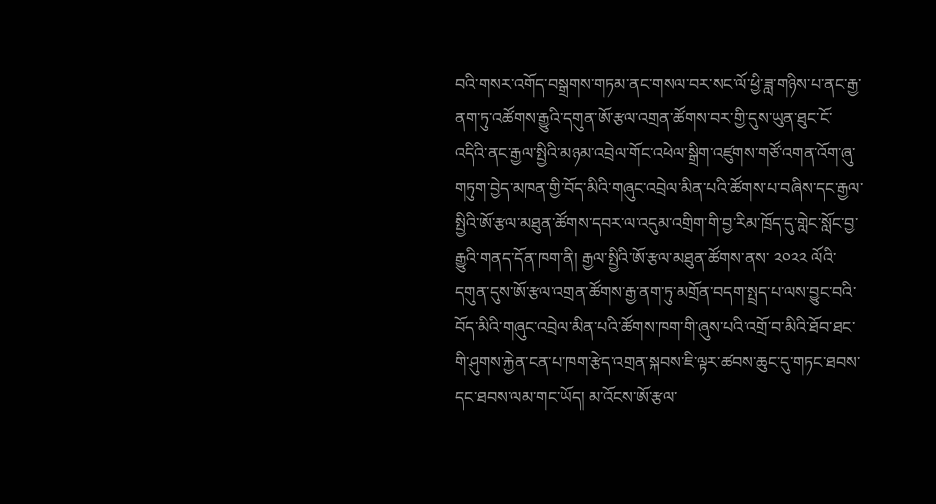བའི་གསར་འགོད་བསྒྲགས་གཏམ་ནང་གསལ་བར་སང་ལོ་ཕྱི་ཟླ་གཉིས་པ་ནང་རྒྱ་ནག་ཏུ་འཚོགས་རྒྱུའི་དགུན་ཨོ་རྩལ་འགྲན་ཚོགས་བར་གྱི་དུས་ཡུན་ཐུང་ངོ་འདིའི་ནང་རྒྱལ་སྤྱིའི་མཉམ་འབྲེལ་གོང་འཕེལ་སྒྲིག་འཛུགས་གཙོ་འགན་འོག་ཞུ་གཏུག་བྱེད་མཁན་གྱི་བོད་མིའི་གཞུང་འབྲེལ་མིན་པའི་ཚོགས་པ་བཞིས་དང་རྒྱལ་སྤྱིའི་ཨོ་རྩལ་མཐུན་ཚོགས་དབར་ལ་འདུམ་འགྲིག་གི་བྱ་རིམ་ཁྲོད་དུ་གླེང་སློང་བྱ་རྒྱུའི་གནད་དོན་ཁག་ནི། རྒྱལ་སྤྱིའི་ཨོ་རྩལ་མཐུན་ཚོགས་ནས་ ༢༠༢༢ ལོའི་དགུན་དུས་ཨོ་རྩལ་འགྲན་ཚོགས་རྒྱ་ནག་ཏུ་མགྲོན་བདག་སྤྲད་པ་ལས་བྱུང་བའི་བོད་མིའི་གཞུང་འབྲེལ་མིན་པའི་ཚོགས་ཁག་གི་ཞུས་པའི་འགྲོ་བ་མིའི་ཐོབ་ཐང་གི་ཤུགས་རྐྱེན་ངན་པ་ཁག་རྩེད་འགྲན་སྐབས་ཇི་ལྟར་ཚབས་ཆུང་དུ་གཏང་ཐབས་དང་ཐབས་ལམ་གང་ཡོད། མ་འོངས་ཨོ་རྩལ་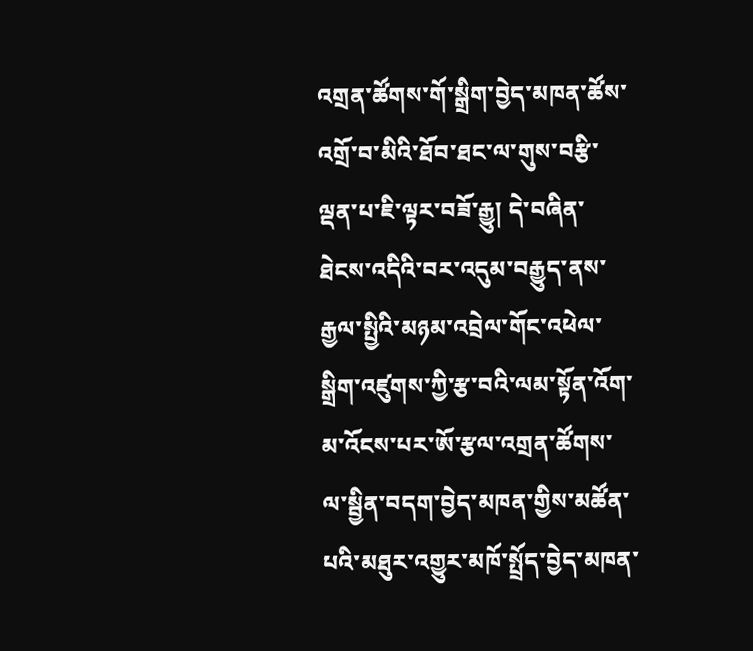འགྲན་ཚོགས་གོ་སྒྲིག་བྱེད་མཁན་ཚོས་འགྲོ་བ་མིའི་ཐོབ་ཐང་ལ་གུས་བརྩི་ལྡན་པ་ཇི་ལྟར་བཟོ་རྒྱུ། དེ་བཞིན་ཐེངས་འདིའི་བར་འདུམ་བརྒྱུད་ནས་རྒྱལ་སྤྱིའི་མཉམ་འབྲེལ་གོང་འཕེལ་སྒྲིག་འཛུགས་ཀྱི་རྩ་བའི་ལམ་སྟོན་འོག་མ་འོངས་པར་ཨོ་རྩལ་འགྲན་ཚོགས་ལ་སྦྱིན་བདག་བྱེད་མཁན་གྱིས་མཚོན་པའི་མཐུར་འགྱུར་མཁོ་སྤྲོད་བྱེད་མཁན་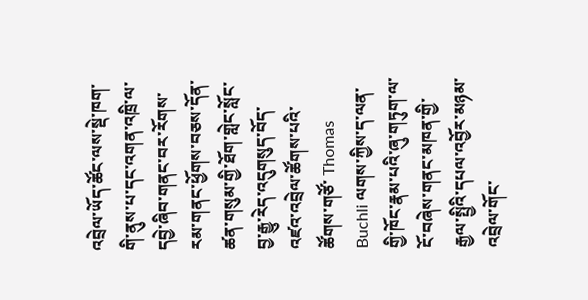འབྲེལ་ཡོད་ཚོང་ལས་སྡེ་ཁག་གི་ནུས་པ་དང་འགན་འཁྲི་ལ་དབྱེ་ཞིབ་གནང་བར་རོགས་རམ་གནང་ཕྱོགས་བཅས་དོན་ཚན་གསུམ་གྱི་ཐོག་གླེང་སློང་བྱ་རྒྱུ་རེད་འདུགསུད་བོད་འཛའ་འབྲེལ་ཚོགས་པའི་ཚོགས་གཙོ་ Thomas Buchli ལགས་ཀྱིས་ད་ལན་གྱི་ཁོང་རྣམ་པའི་ཞུ་གཏུག་ལ་ངོ་བཞེས་གནང་མཁན་གྱི་རྒྱལ་སྤྱིའི་དཔལ་འབྱོར་མཉམ་འབྲེལ་གོང་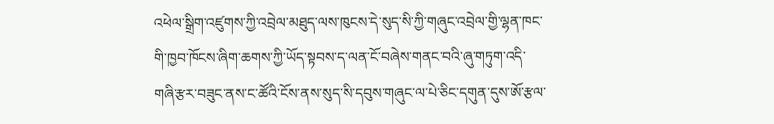འཕེལ་སྒྲིག་འཛུགས་ཀྱི་འབྲེལ་མཐུད་ལས་ཁུངས་དེ་སུད་སི་ཀྱི་གཞུང་འབྲེལ་གྱི་ལྷན་ཁང་གི་ཁྱབ་ཁོངས་ཞིག་ཆགས་ཀྱི་ཡོད་སྟབས་ད་ལན་ངོ་བཞེས་གནང་བའི་ཞུ་གཏུག་འདི་གཞི་རྩར་བཟུང་ནས་ང་ཚོའི་ངོས་ནས་སུད་སི་དབུས་གཞུང་ལ་པེ་ཅིང་དགུན་དུས་ཨོ་རྩལ་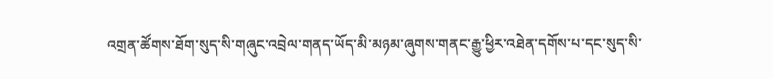འགྲན་ཚོགས་ཐོག་སུད་སི་གཞུང་འབྲེལ་གནད་ཡོད་མི་མཉམ་ཞུགས་གནང་རྒྱུ་ཕྱིར་འཐེན་དགོས་པ་དང་སུད་སི་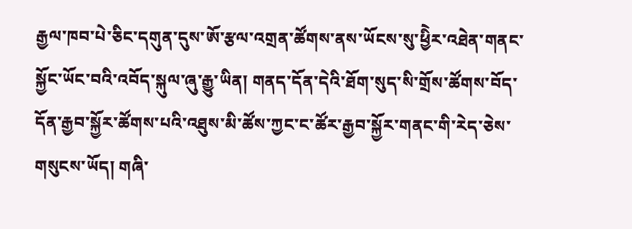རྒྱལ་ཁབ་པེ་ཅིང་དགུན་དུས་ཨོ་རྩལ་འགྲན་ཚོགས་ནས་ཡོངས་སུ་ཕྱིེར་འཐེན་གནང་སྐྱོང་ཡོང་བའི་འབོད་སྐུལ་ཞུ་རྒྱུ་ཡིན། གནད་དོན་དེའི་ཐོག་སུད་སི་གྲོས་ཚོགས་བོད་དོན་རྒྱབ་སྐྱོར་ཚོགས་པའི་འཐུས་མི་ཚོས་ཀྱང་ང་ཚོར་རྒྱབ་སྐྱོར་གནང་གི་རེད་ཅེས་གསུངས་ཡོད། གཞི་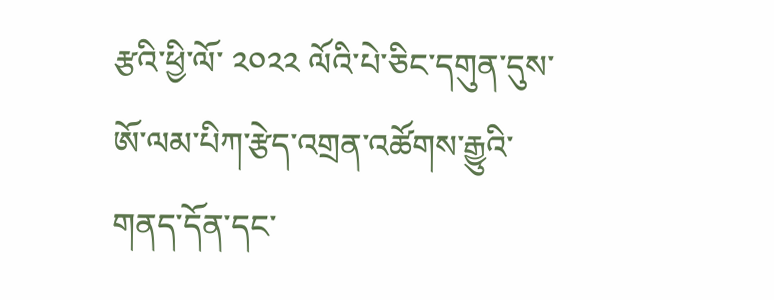རྩའི་ཕྱི་ལོ་ ༢༠༢༢ ལོའི་པེ་ཅིང་དགུན་དུས་ཨོ་ལམ་པིཀ་རྩེད་འགྲན་འཚོགས་རྒྱུའི་གནད་དོན་དང་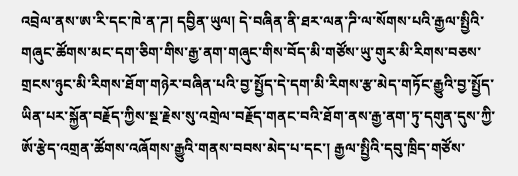འབྲེལ་ནས་ཨ་རི་དང་ཁེ་ན་ཌ། དབྱིན་ཡུལ། དེ་བཞིན་ནི་ཐར་ལན་ཌི་ལ་སོགས་པའི་རྒྱལ་སྤྱིའི་གཞུང་ཚོགས་མང་དག་ཅིག་གིས་རྒྱ་ནག་གཞུང་གིས་བོད་མི་གཙོས་ཡུ་གུར་མི་རིགས་བཅས་གྲངས་ཉུང་མི་རིགས་ཐོག་གཉེར་བཞིན་པའི་བྱ་སྤྱོད་དེ་དག་མི་རིགས་རྩ་མེད་གཏོང་རྒྱུའི་བྱ་སྤྱོད་ཡིན་པར་སྐྱོན་བརྗོད་ཀྱིས་སྔ་རྗེས་སུ་འགྲེལ་བརྗོད་གནང་བའི་ཐོག་ནས་རྒྱ་ནག་ཏུ་དགུན་དུས་ཀྱི་ཨོ་རྩེད་འགྲན་ཚོགས་འཞོགས་རྒྱུའི་གནས་བབས་མེད་པ་དང་། རྒྱལ་སྤྱིའི་དབུ་ཁྲིད་གཙོས་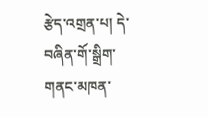རྩེད་འགྲན་པ། དེ་བཞིན་གོ་སྒྲིག་གནང་མཁན་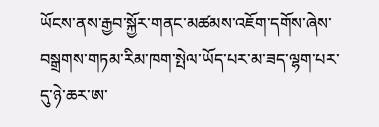ཡོངས་ནས་རྒྱབ་སྐྱོར་གནང་མཚམས་འཇོག་དགོས་ཞེས་བསྒྲགས་གཏམ་རིམ་ཁག་སྤེལ་ཡོད་པར་མ་ཟད་ལྷག་པར་དུ་ཉེ་ཆར་ཨ་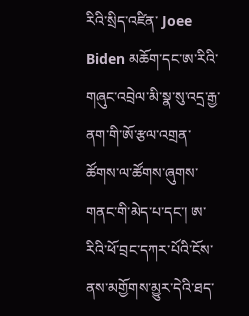རིའི་སྲིད་འཛིན་ Joee Biden མཆོག་དང་ཨ་རིའི་གཞུང་འབྲེལ་མི་སྣ་སུ་འདྲ་རྒྱ་ནག་གི་ཨོ་རྩལ་འགྲན་ཚོགས་ལ་ཚོགས་ཞུགས་གནང་གི་མེད་པ་དང་། ཨ་རིའི་ཕོ་བྲང་དཀར་པོའི་ངོས་ནས་མགྱོགས་མྱུར་དེའི་ཐད་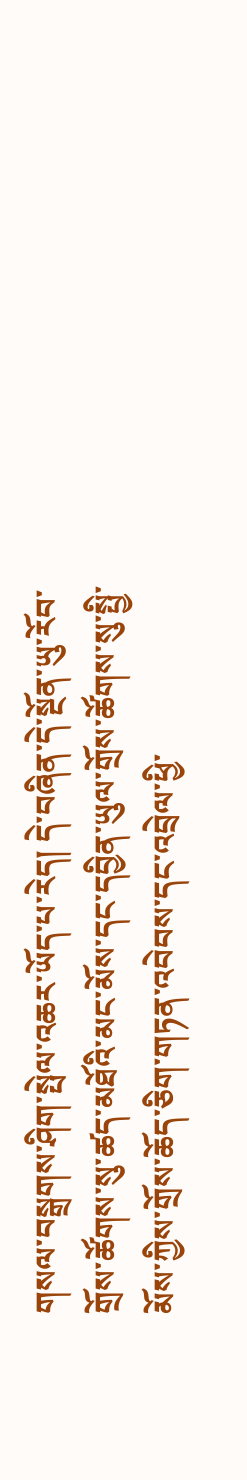གསལ་བསྒྲགས་ཤིག་སྤེལ་འཆར་ཡོད་པ་རེད། དེ་བཞིན་དེ་སྔོན་ཡུ་རོབ་གྲོས་ཚོགས་སུ་ཚད་མཐོའི་མང་མོས་དང་དབྱིན་ཡུལ་གྲོས་ཚོགས་སུ་སྤྱི་མོས་ཀྱིས་གྲོས་ཆོད་ཅིག་གཏན་འབེབས་དང་འབྲེལ་ཕྱི་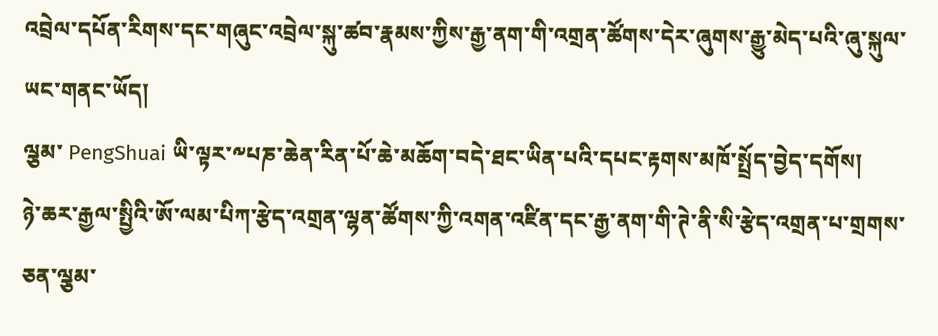འབྲེལ་དཔོན་རིགས་དང་གཞུང་འབྲེལ་སྐུ་ཚབ་རྣམས་ཀྱིས་རྒྱ་ནག་གི་འགྲན་ཚོགས་དེར་ཞུགས་རྒྱུ་མེད་པའི་ཞུ་སྐུལ་ཡང་གནང་ཡོད།
ལྕམ་ PengShuai ཡི་ལྟར་༸པཎ་ཆེན་རིན་པོ་ཆེ་མཆོག་བདེ་ཐང་ཡིན་པའི་དཔང་རྟགས་མཁོ་སྤྲོད་བྱེད་དགོས།
ཉེ་ཆར་རྒྱལ་སྤྱིའི་ཨོ་ལམ་པིཀ་རྩེད་འགྲན་ལྷན་ཚོགས་ཀྱི་འགན་འཛིན་དང་རྒྱ་ནག་གི་ཊེ་ནི་སི་རྩེད་འགྲན་པ་གྲགས་ཅན་ལྕམ་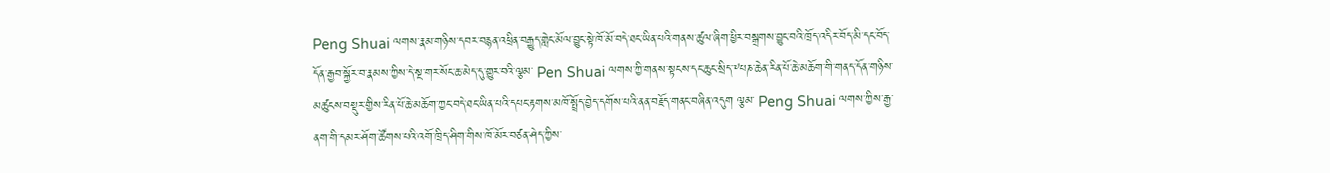Peng Shuai ལགས་རྣམ་གཉིས་དབར་བརྙན་འཕྲིན་བརྒྱུད་གླེང་མོལ་བྱུང་སྟེ་ཁོ་མོ་བདེ་ཐང་ཡིན་པའི་གནས་ཚུལ་ཞིག་ཕྱིར་བསྒྲགས་བྱུང་བའི་ཁྲོད་འདིར་བོད་མི་དང་བོད་དོན་རྒྱབ་སྐྱོར་བ་རྣམས་ཀྱིས་དེ་སྔ་གར་སོང་ཆ་མེད་དུ་གྱུར་བའི་ལྕམ་ Pen Shuai ལགས་ཀྱི་གནས་སྟངས་དང་ཆུང་སྲིད་༸པཎ་ཆེན་རིན་པོ་ཆེ་མཆོག་གི་གནད་དོན་གཉིས་མཚུངས་བསྡུར་གྱིས་རིན་པོ་ཆེ་མཆོག་ཀྱང་བདེ་ཐང་ཡིན་པའི་དཔང་རྟགས་མཁོ་སྤྲོད་བྱེད་དགོས་པའི་ནན་བརྗོད་གནང་བཞིན་འདུག ལྕམ་ Peng Shuai ལགས་ཀྱིས་རྒྱ་ནག་གི་དམར་ཤོག་ཚོགས་པའི་འགོ་ཁྲིད་ཤིག་གིས་ཁོ་མོར་བཙན་ཤེད་ཀྱིས་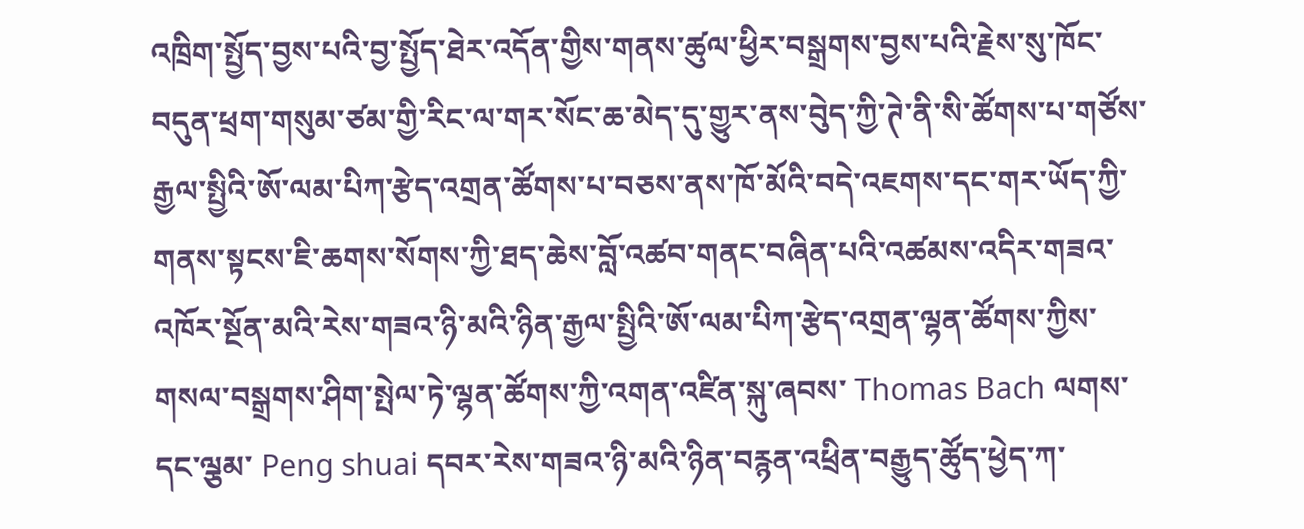འཁྲིག་སྤྱོད་བྱས་པའི་བྱ་སྤྱོད་ཐེར་འདོན་གྱིས་གནས་ཚུལ་ཕྱིར་བསྒྲགས་བྱས་པའི་རྗེས་སུ་ཁོང་བདུན་ཕྲག་གསུམ་ཙམ་གྱི་རིང་ལ་གར་སོང་ཆ་མེད་དུ་གྱུར་ནས་བེུད་ཀྱི་ཊེ་ནི་སི་ཚོགས་པ་གཙོས་རྒྱལ་སྤྱིའི་ཨོ་ལམ་པིཀ་རྩེད་འགྲན་ཚོགས་པ་བཅས་ནས་ཁོ་མོའི་བདེ་འཇགས་དང་གར་ཡོད་ཀྱི་གནས་སྟངས་ཇི་ཆགས་སོགས་ཀྱི་ཐད་ཆེས་བློ་འཚབ་གནང་བཞིན་པའི་འཚམས་འདིར་གཟའ་འཁོར་སྔོན་མའི་རེས་གཟའ་ཉི་མའི་ཉིན་རྒྱལ་སྤྱིའི་ཨོ་ལམ་པིཀ་རྩེད་འགྲན་ལྷན་ཚོགས་ཀྱིས་གསལ་བསྒྲགས་ཤིག་སྤེལ་ཏེ་ལྷན་ཚོགས་ཀྱི་འགན་འཛིན་སྐུ་ཞབས་ Thomas Bach ལགས་དང་ལྕམ་ Peng shuai དབར་རེས་གཟའ་ཉི་མའི་ཉིན་བརྙན་འཕྲིན་བརྒྱུད་ཚོུད་ཕྱེད་ཀ་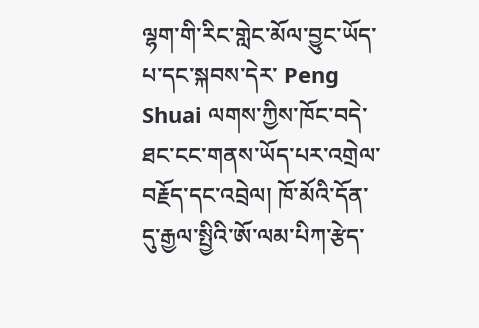ལྷག་གི་རིང་གླེང་མོལ་བྱུང་ཡོད་པ་དང་སྐབས་དེར་ Peng Shuai ལགས་ཀྱིས་ཁོང་བདེ་ཐང་ངང་གནས་ཡོད་པར་འགྲེལ་བརྗོད་དང་འབྲེལ། ཁོ་མོའི་དོན་དུ་རྒྱལ་སྤྱིའི་ཨོ་ལམ་པིཀ་རྩེད་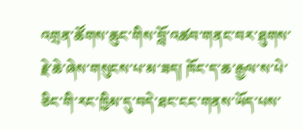འགྲན་ཚོགས་ཆུང་གིས་བློ་འཚབ་གནང་བར་ཐུགས་རྗེ་ཆེ་ཞེས་གསུངས་པ་མ་ཟད། ཁོང་ད་ཆ་རྒྱལ་ས་པེ་ཅིང་གི་རང་ཁྱིམ་དུ་བདེ་ཐང་ངང་གནས་ཡོད་པས་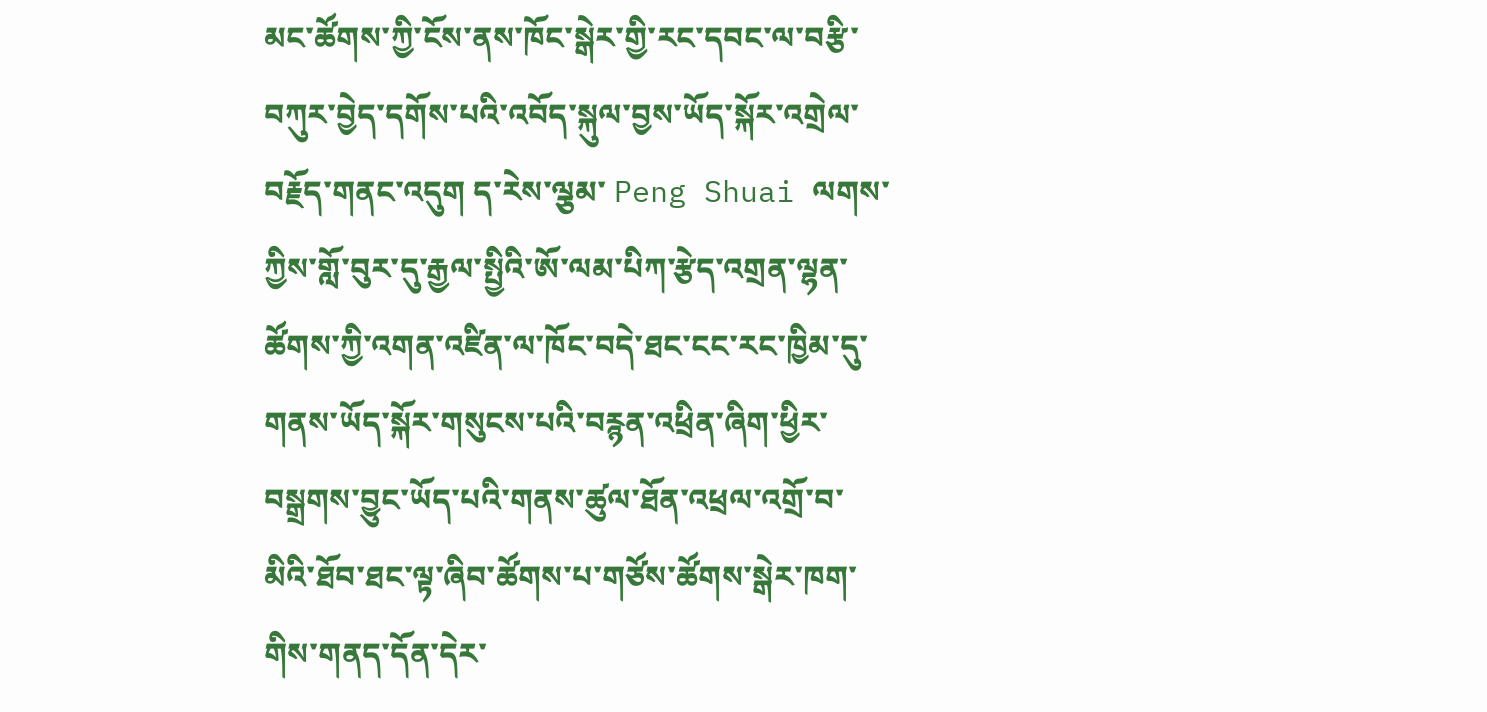མང་ཚོགས་ཀྱི་ངོས་ནས་ཁོང་སྒེར་གྱི་རང་དབང་ལ་བརྩི་བཀུར་བྱེད་དགོས་པའི་འབོད་སྐུལ་བྱས་ཡོད་སྐོར་འགྲེལ་བརྗོད་གནང་འདུག ད་རེས་ལྕམ་ Peng Shuai ལགས་ཀྱིས་གློ་བུར་དུ་རྒྱལ་སྤྱིའི་ཨོ་ལམ་པིཀ་རྩེད་འགྲན་ལྷན་ཚོགས་ཀྱི་འགན་འཛིན་ལ་ཁོང་བདེ་ཐང་ངང་རང་ཁྱིམ་དུ་གནས་ཡོད་སྐོར་གསུངས་པའི་བརྙན་འཕྲིན་ཞིག་ཕྱིར་བསྒྲགས་བྱུང་ཡོད་པའི་གནས་ཚུལ་ཐོན་འཕྲལ་འགྲོ་བ་མིའི་ཐོབ་ཐང་ལྟ་ཞིབ་ཚོགས་པ་གཙོས་ཚོགས་སྒེར་ཁག་གིས་གནད་དོན་དེར་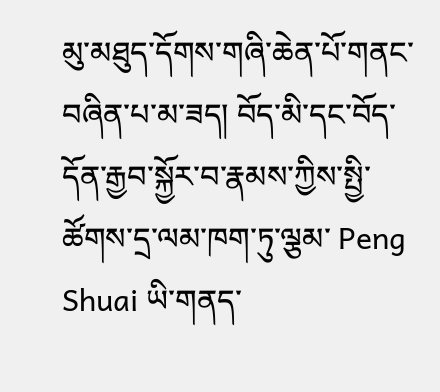མུ་མཐུད་དོགས་གཞི་ཆེན་པོ་གནང་བཞིན་པ་མ་ཟད། བོད་མི་དང་བོད་དོན་རྒྱབ་སྐྱོར་བ་རྣམས་ཀྱིས་སྤྱི་ཚོགས་དྲ་ལམ་ཁག་ཏུ་ལྕམ་ Peng Shuai ཡི་གནད་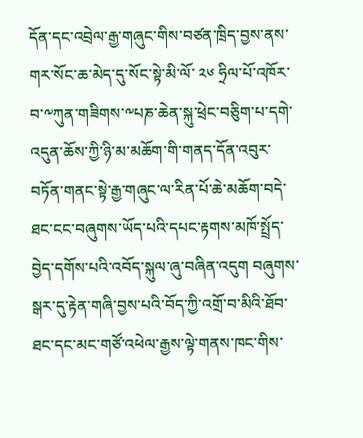དོན་དང་འབྲེལ་རྒྱ་གཞུང་གིས་བཙན་ཁྲིད་བྱས་ནས་གར་སོང་ཆ་མེད་དུ་སོང་སྟེ་མི་ལོ་ ༢༦ ཧྲིལ་པོ་འཁོར་བ་༸ཀུན་གཟིགས་༸པཎ་ཆེན་སྐུ་ཕྲེང་བཅིུག་པ་དགེ་འདུན་ཆོས་ཀྱི་ཉི་མ་མཆོག་གི་གནད་དོན་འབུར་བཏོན་གནང་སྟེ་རྒྱ་གཞུང་ལ་རིན་པོ་ཆེ་མཆོག་བདེ་ཐང་ངང་བཞུགས་ཡོད་པའི་དཔང་རྟགས་མཁོ་སྤྲོད་བྱེད་དགོས་པའི་འབོད་སྐུལ་ཞུ་བཞིན་འདུག བཞུགས་སྒར་དུ་རྟེན་གཞི་བྱས་པའི་བོད་ཀྱི་འགྲོ་བ་མིའི་ཐོབ་ཐང་དང་མང་གཙོ་འཕེལ་རྒྱས་ལྟེ་གནས་ཁང་གིས་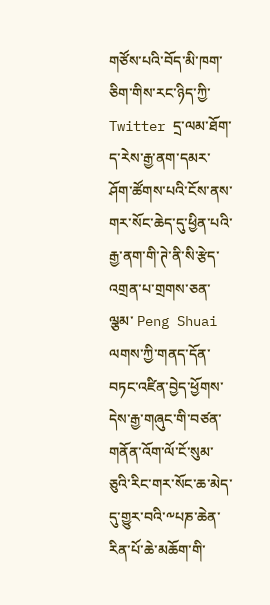གཙོས་པའི་བོད་མི་ཁག་ཅིག་གིས་རང་ཉིད་ཀྱི་ Twitter དྲ་ལམ་ཐོག་ད་རེས་རྒྱ་ནག་དམར་ཤོག་ཚོགས་པའི་ངོས་ནས་གར་སོང་ཆེད་དུ་ཕྱིན་པའི་རྒྱ་ནག་གི་ཊེ་ནི་སི་རྩེད་འགྲན་པ་གྲགས་ཅན་ལྕམ་ Peng Shuai ལགས་ཀྱི་གནད་དོན་བཏང་འཛིན་བྱེད་ཕྱོགས་དེས་རྒྱ་གཞུང་གི་བཙན་གནོན་འོག་ལོ་ངོ་སུམ་ཅུའི་རིང་གར་སོང་ཆ་མེད་དུ་གྱུར་བའི་༸པཎ་ཆེན་རིན་པོ་ཆེ་མཆོག་གི་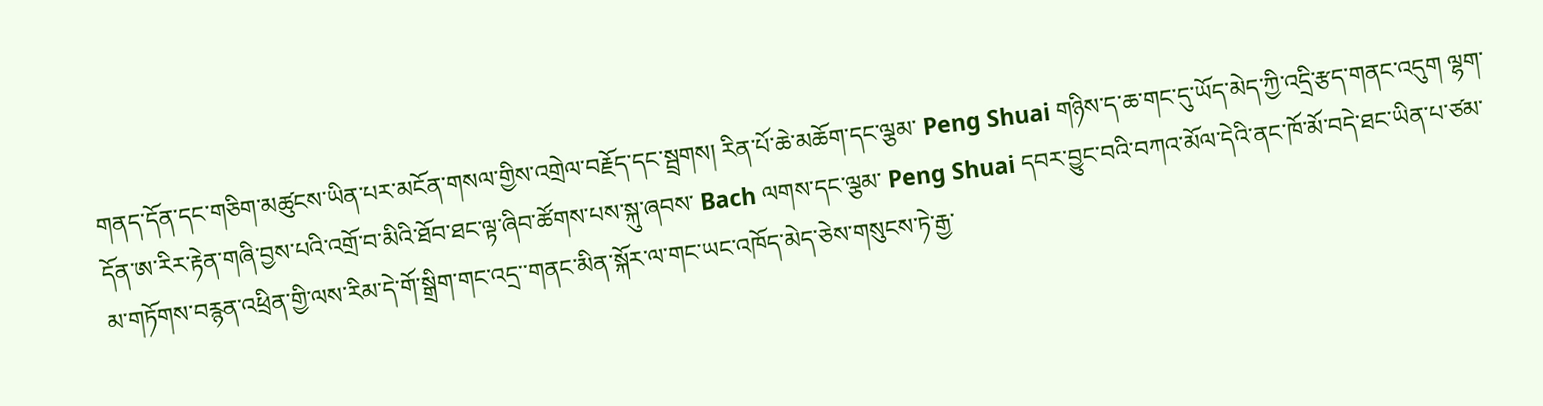གནད་དོན་དང་གཅིག་མཚུངས་ཡིན་པར་མངོན་གསལ་གྱིས་འགྲེལ་བརྗོད་དང་སྦྲགས། རིན་པོ་ཆེ་མཆོག་དང་ལྕམ་ Peng Shuai གཉིས་ད་ཆ་གང་དུ་ཡོད་མེད་ཀྱི་འདྲི་རྩད་གནང་འདུག ལྷག་དོན་ཨ་རིར་རྟེན་གཞི་བྱས་པའི་འགྲོ་བ་མིའི་ཐོབ་ཐང་ལྟ་ཞིབ་ཚོགས་པས་སྐུ་ཞབས་ Bach ལགས་དང་ལྕམ་ Peng Shuai དབར་བྱུང་བའི་བཀའ་མོལ་དེའི་ནང་ཁོ་མོ་བདེ་ཐང་ཡིན་པ་ཙམ་མ་གཏོགས་བརྙན་འཕྲིན་གྱི་ལས་རིམ་དེ་གོ་སྒྲིག་གང་འདྲ་་གནང་མིན་སྐོར་ལ་གང་ཡང་འཁོད་མེད་ཅེས་གསུངས་ཏེ་རྒྱ་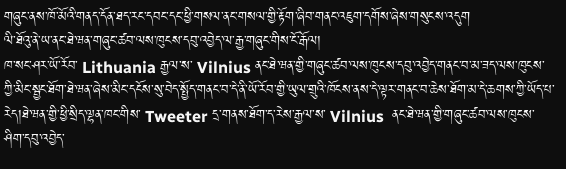གཞུང་ནས་ཁོ་མོའི་གནད་དོན་ཐད་རང་དབང་དང་ཕྱི་གསལ་ནང་གསལ་གྱི་རྟོག་ཞིབ་གནང་འཇུག་དགོས་ཞེས་གསུངས་འདུག
ལི་ཐོའུ་ནེ་ཡ་ནང་ཐེ་ཝན་གཞུང་ཚབ་ལས་ཁུངས་དབུ་འབྱེད་ལ་རྒྱ་གཞུང་གིས་ངོ་རྒོལ།
ཁ་སང་ཤར་ཡོ་རོབ་ Lithuania རྒྱལ་ས་ Vilnius ནང་ཐེ་ཝན་གྱི་གཞུང་ཚབ་ལས་ཁུངས་དབུ་འབྱེད་གནང་བ་མ་ཟད་ལས་ཁུངས་ཀྱི་མིང་སྦྱང་ཐོག་ཐེ་ཝན་ཞེས་མིང་དངོས་སུ་བེད་སྤྱོད་གནང་བ་དེ་ནི་ཡོ་རོབ་གྱི་ཡུལ་གྲུའི་ཁོངས་ནས་དེ་ལྟར་གནང་བ་ཆེས་ཐོག་མ་དེ་ཆགས་ཀྱི་ཡོད་པ་རེད།ཐེ་ཝན་གྱི་ཕྱི་སྲིད་ལྷན་ཁང་གིས་ Tweeter དྲ་གནས་ཐོག་ད་རེས་རྒྱལ་ས་ Vilnius  ནང་ཐེ་ཝན་གྱི་གཞུང་ཚབ་ལས་ཁུངས་ཤིག་དབུ་འབྱེད་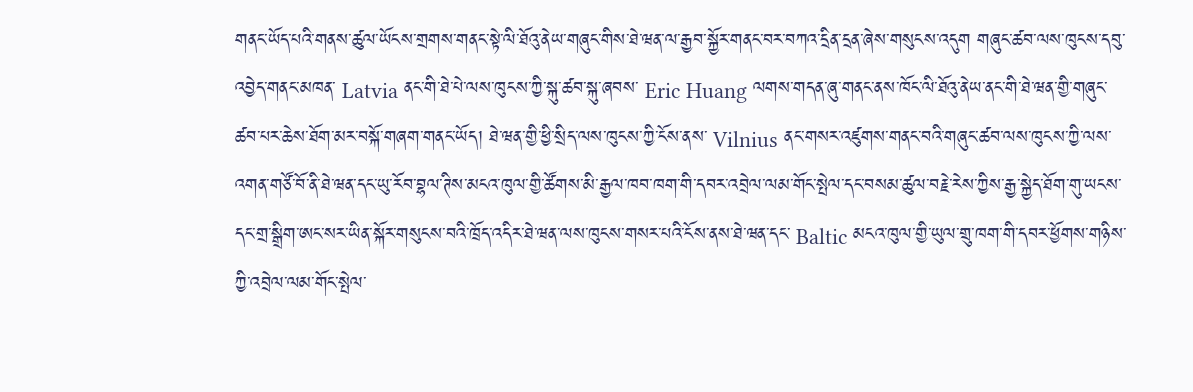གནང་ཡོད་པའི་གནས་ཚུལ་ཡོངས་གྲགས་གནང་སྟེ་ལི་ཐོའུ་ནེཡ་གཞུང་གིས་ཐེ་ཝན་ལ་རྒྱབ་སྐྱོར་གནང་བར་བཀའ་དྲིན་དྲན་ཞེས་གསུངས་འདུག གཞུང་ཚབ་ལས་ཁུངས་དབུ་འབྱེད་གནང་མཁན་ Latvia ནང་གི་ཐེ་པེ་ལས་ཁུངས་ཀྱི་སྐུ་ཚབ་སྐུ་ཞབས་ Eric Huang ལགས་གདན་ཞུ་གནང་ནས་ཁོང་ལི་ཐོའུ་ནེཡ་ནང་གི་ཐེ་ཝན་གྱི་གཞུང་ཚབ་པར་ཆེས་ཐོག་མར་བསྐོ་གཞག་གནང་ཡོད། ཐེ་ཝན་གྱི་ཕྱི་སྲིད་ལས་ཁུངས་ཀྱི་ངོས་ནས་ Vilnius ནང་གསར་འཛུགས་གནང་བའི་གཞུང་ཚབ་ལས་ཁུངས་ཀྱི་ལས་འགན་གཙོ་བོ་ནི་ཐེ་ཝན་དང་ཡུ་རོབ་བྷལ་ཊིས་མངའ་ཁུལ་གྱི་ཚོགས་མི་རྒྱལ་ཁབ་ཁག་གི་དབར་འབྲེལ་ལམ་གོང་སྤེལ་དང་བསམ་ཚུལ་བརྗེ་རེས་ཀྱིས་རྒྱ་སྐྱེད་ཐོག་གུ་ཡངས་དང་གྲ་སྒྲིག་ཨང་སར་ཡིན་སྐོར་གསུངས་བའི་ཁྲོད་འདིར་ཐེ་ཝན་ལས་ཁུངས་གསར་པའི་ངོས་ནས་ཐེ་ཝན་དང་ Baltic མངའ་ཁུལ་གྱི་ཡུལ་གྲུ་ཁག་གི་དབར་ཕྱོགས་གཉིས་ཀྱི་འབྲེལ་ལམ་གོང་སྤེལ་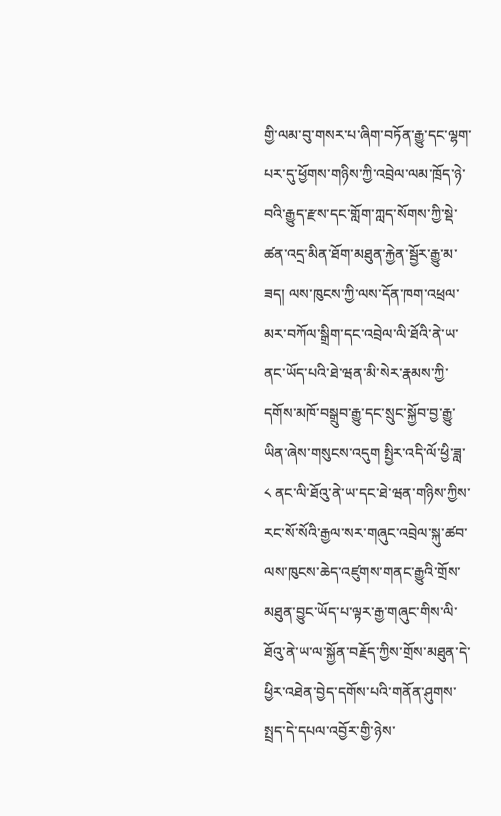གྱི་ལམ་བུ་གསར་པ་ཞིག་བཏོན་རྒྱུ་དང་ལྷག་པར་དུ་ཕྱོགས་གཉིས་ཀྱི་འབྲེལ་ལམ་ཁྲོད་ཉེ་བའི་རྒྱུད་རྫས་དང་གློག་ཀླད་སོགས་ཀྱི་སྡེ་ཚན་འདྲ་མིན་ཐོག་མཐུན་རྐྱེན་སྦྱོར་རྒྱུ་མ་ཟད། ལས་ཁུངས་ཀྱི་ལས་དོན་ཁག་འཕྲལ་མར་བཀོལ་སྒྲིག་དང་འབྲེལ་ལི་ཐོའི་ནེ་ཡ་ནང་ཡོད་པའི་ཐེ་ཝན་མི་སེར་རྣམས་ཀྱི་དགོས་མཁོ་བསྒྲུབ་རྒྱུ་དང་སྲུང་སྐྱོབ་བྱ་རྒྱུ་ཡིན་ཞེས་གསུངས་འདུག སྤྱིར་འདི་ལོ་ཕྱི་ཟླ་ ༨ ནང་ལི་ཐོའུ་ནེ་ཡ་དང་ཐེ་ཝན་གཉིས་ཀྱིས་རང་སོ་སོའི་རྒྱལ་སར་གཞུང་འབྲེལ་སྐུ་ཚབ་ལས་ཁུངས་ཆེད་འཛུགས་གནང་རྒྱུའི་གྲོས་མཐུན་བྱུང་ཡོད་པ་ལྟར་རྒྱ་གཞུང་གིས་ལི་ཐོའུ་ནེ་ཡ་ལ་སྐྱོན་བརྗོད་ཀྱིས་གྲོས་མཐུན་དེ་ཕྱིར་འཐེན་བྱེད་དགོས་པའི་གནོན་ཤུགས་སྤྲད་དེ་དཔལ་འབྱོར་གྱི་ཉེས་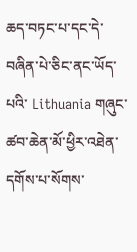ཆད་བཏང་པ་དང་དེ་བཞིན་པེ་ཅིང་ནང་ཡོད་པའི་ Lithuania གཞུང་ཚབ་ཆེན་མོ་ཕྱིར་འཐེན་དགོས་པ་སོགས་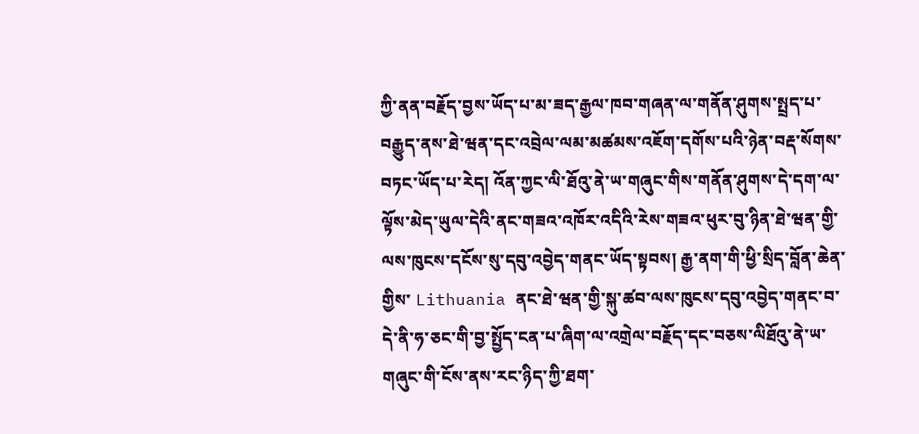ཀྱི་ནན་བརྗོད་བྱས་ཡོད་པ་མ་ཟད་རྒྱལ་ཁབ་གཞན་ལ་གནོན་ཤུགས་སྤྲད་པ་བརྒྱུད་ནས་ཐེ་ཝན་དང་འབྲེལ་ལམ་མཚམས་འཇོག་དགོས་པའི་ཉེན་བརྡ་སོགས་བཏང་ཡོད་པ་རེད། འོན་ཀྱང་ལི་ཐོའུ་ནེ་ཡ་གཞུང་གིས་གནོན་ཤུགས་དེ་དག་ལ་ལྟོས་མེད་ཡུལ་དེའི་ནང་གཟའ་འཁོར་འདིའི་རེས་གཟའ་ཕུར་བུ་ཉིན་ཐེ་ཝན་གྱི་ལས་ཁུངས་དངོས་སུ་དབུ་འབྱེད་གནང་ཡོད་སྟབས། རྒྱ་ནག་གི་ཕྱི་སྲིད་བློན་ཆེན་གྱིས་ Lithuania ནང་ཐེ་ཝན་གྱི་སྐུ་ཚབ་ལས་ཁུངས་དབུ་འབྱེད་གནང་བ་དེ་ནི་ཧ་ཅང་གི་བྱ་སྤྱོད་ངན་པ་ཞིག་ལ་འགྲེལ་བརྗོད་དང་བཅས་ལིཐོའུ་ནེ་ཡ་གཞུང་གི་ངོས་ནས་རང་ཉིད་ཀྱི་ཐག་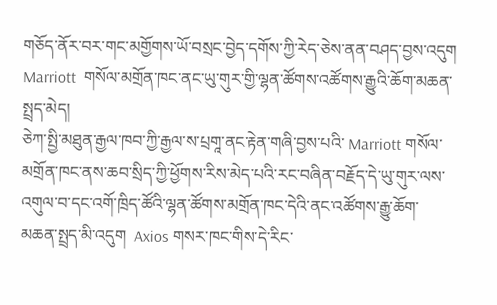གཅོད་ནོར་བར་གང་མགྱོགས་ཡོ་བསྲང་བྱེད་དགོས་ཀྱི་རེད་ཅེས་ནན་བཤད་བྱས་འདུག
Marriott  གསོལ་མགྲོན་ཁང་ནང་ཡུ་གུར་གྱི་ལྷན་ཚོགས་འཚོགས་རྒྱུའི་ཆོག་མཆན་སྤྲད་མེད།
ཅེཀ་སྤྱི་མཐུན་རྒྱལ་ཁབ་ཀྱི་རྒྱལ་ས་པྲགཱ་ནང་རྟེན་གཞི་བྱས་པའི་ Marriott གསོལ་མགྲོན་ཁང་ནས་ཆབ་སྲིད་ཀྱི་ཕྱོགས་རིས་མེད་པའི་རང་བཞིན་བརྗོད་དེ་ཡུ་གུར་ལས་འགུལ་བ་དང་འགོ་ཁྲིད་ཚོའི་ལྷན་ཚོགས་མགྲོན་ཁང་དེའི་ནང་འཚོགས་རྒྱུ་ཆོག་མཆན་སྤྲད་མི་འདུག  Axios གསར་ཁང་གིས་དེ་རིང་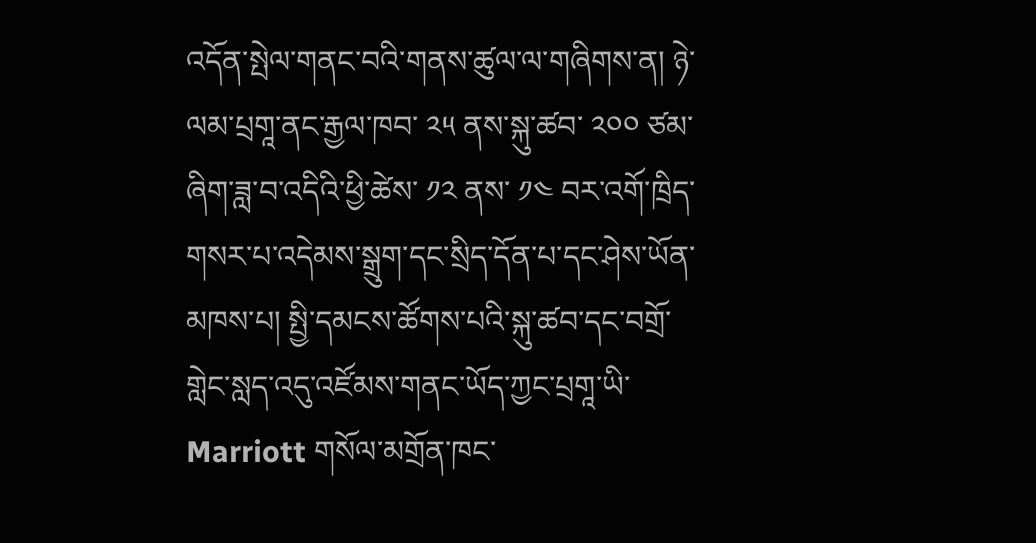འདོན་སྤེལ་གནང་བའི་གནས་ཚུལ་ལ་གཞིགས་ན། ཉེ་ལམ་པྲགཱ་ནང་རྒྱལ་ཁབ་ ༢༥ ནས་སྐུ་ཚབ་ ༢༠༠ ཙམ་ཞིག་ཟླ་བ་འདིའི་ཕྱི་ཚེས་ ༡༢ ནས་ ༡༤ བར་འགོ་ཁྲིད་གསར་པ་འདེམས་སྒྲུག་དང་སྲིད་དོན་པ་དང་ཤེས་ཡོན་མཁས་པ། སྤྱི་དམངས་ཚོགས་པའི་སྐུ་ཚབ་དང་བགྲོ་གླེང་སླད་འདུ་འཛོམས་གནང་ཡོད་ཀྱང་པྲགཱ་ཡི་ Marriott གསོལ་མགྲོན་ཁང་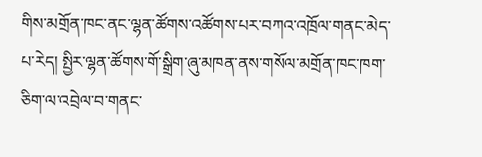གིས་མགྲོན་ཁང་ནང་ལྷན་ཚོགས་འཚོགས་པར་བཀའ་འཁྲོལ་གནང་མེད་པ་རེད། སྤྱིར་ལྷན་ཚོགས་གོ་སྒྲིག་ཞུ་མཁན་ནས་གསོལ་མགྲོན་ཁང་ཁག་ཅིག་ལ་འབྲེལ་བ་གནང་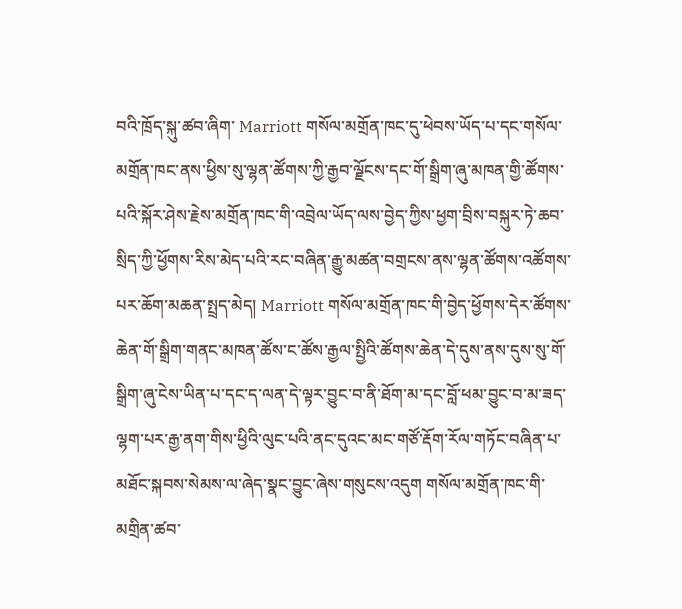བའི་ཁྲོད་སྐུ་ཚབ་ཞིག་ Marriott གསོལ་མགྲོན་ཁང་དུ་ཕེབས་ཡོད་པ་དང་གསོལ་མགྲོན་ཁང་ནས་ཕྱིས་སུ་ལྷན་ཚོགས་ཀྱི་རྒྱབ་ལྗོངས་དང་གོ་སྒྲིག་ཞུ་མཁན་གྱི་ཚོགས་པའི་སྐོར་ཤེས་རྗེས་མགྲོན་ཁང་གི་འབྲེལ་ཡོད་ལས་བྱེད་ཀྱིས་ཕྱག་བྲིས་བསྐུར་ཏེ་ཆབ་སྲིད་ཀྱི་ཕྱོགས་རིས་མེད་པའི་རང་བཞིན་རྒྱུ་མཚན་བགྲངས་ནས་ལྷན་ཚོགས་འཚོགས་པར་ཆོག་མཆན་སྤྲད་མེད། Marriott གསོལ་མགྲོན་ཁང་གི་བྱེད་ཕྱོགས་དེར་ཚོགས་ཆེན་གོ་སྒྲིག་གནང་མཁན་ཚོས་ང་ཚོས་རྒྱལ་སྤྱིའི་ཚོགས་ཆེན་དེ་དུས་ནས་དུས་སུ་གོ་སྒྲིག་ཞུ་ངེས་ཡིན་པ་དང་ད་ལན་དེ་ལྟར་བྱུང་བ་ནི་ཐོག་མ་དང་བློ་ཕམ་བྱུང་བ་མ་ཟད་ལྷག་པར་རྒྱ་ནག་གིས་ཕྱིའི་ལུང་པའི་ནང་དུའང་མང་གཙོ་རྡོག་རོལ་གཏོང་བཞིན་པ་མཐོང་སྐབས་སེམས་ལ་ཞེད་སྣང་བྱུང་ཞེས་གསུངས་འདུག གསོལ་མགྲོན་ཁང་གི་མགྲིན་ཚབ་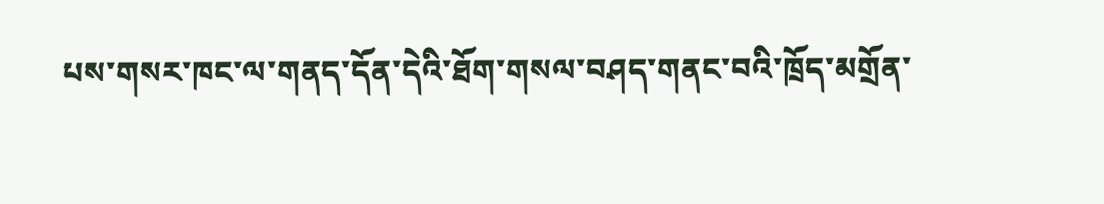པས་གསར་ཁང་ལ་གནད་དོན་དེའི་ཐོག་གསལ་བཤད་གནང་བའི་ཁྲོད་མགྲོན་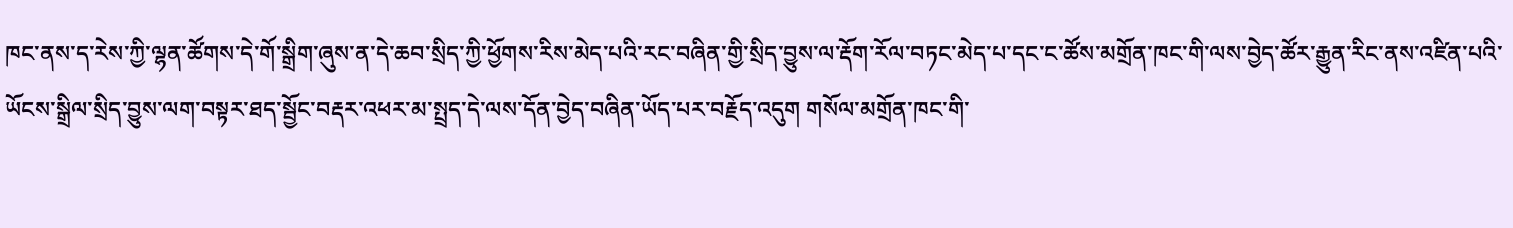ཁང་ནས་ད་རེས་ཀྱི་ལྷན་ཚོགས་དེ་གོ་སྒྲིག་ཞུས་ན་དེ་ཆབ་སྲིད་ཀྱི་ཕྱོགས་རིས་མེད་པའི་རང་བཞིན་གྱི་སྲིད་བྱུས་ལ་རྡོག་རོལ་བཏང་མེད་པ་དང་ང་ཚོས་མགྲོན་ཁང་གི་ལས་བྱེད་ཚོར་རྒྱུན་རིང་ནས་འཛིན་པའི་ཡོངས་སྒྲིལ་སྲིད་བྱུས་ལག་བསྟར་ཐད་སྦྱོང་བརྡར་འཕར་མ་སྤྲད་དེ་ལས་དོན་བྱེད་བཞིན་ཡོད་པར་བརྗོད་འདུག གསོལ་མགྲོན་ཁང་གི་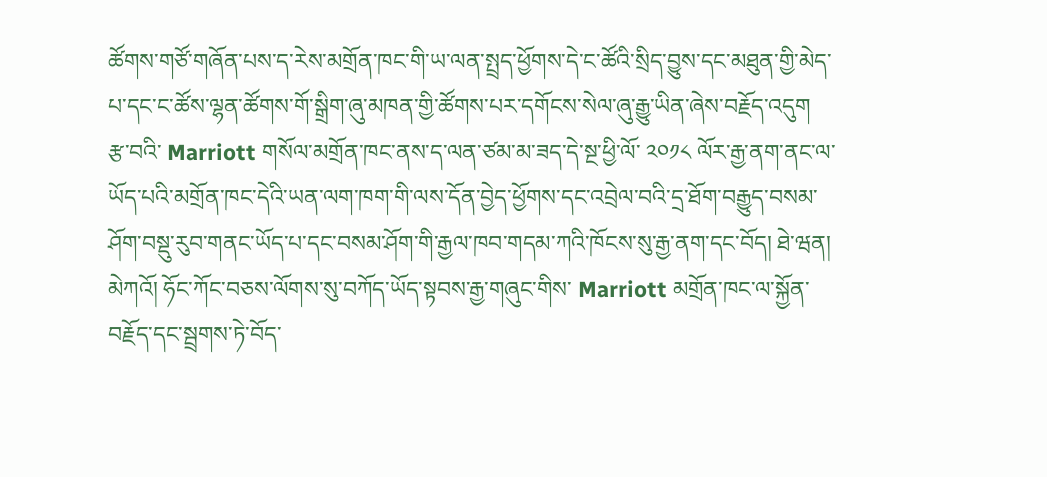ཚོགས་གཙོ་གཞོན་པས་ད་རེས་མགྲོན་ཁང་གི་ཡ་ལན་སྤྲད་ཕྱོགས་དེ་ང་ཚོའི་སྲིད་བྱུས་དང་མཐུན་གྱི་མེད་པ་དང་ང་ཚོས་ལྷན་ཚོགས་གོ་སྒྲིག་ཞུ་མཁན་གྱི་ཚོགས་པར་དགོངས་སེལ་ཞུ་རྒྱུ་ཡིན་ཞེས་བརྗོད་འདུག རྩ་བའི་ Marriott གསོལ་མགྲོན་ཁང་ནས་ད་ལན་ཙམ་མ་ཟད་དེ་སྔ་ཕྱི་ལོ་ ༢༠༡༨ ལོར་རྒྱ་ནག་ནང་ལ་ཡོད་པའི་མགྲོན་ཁང་དེའི་ཡན་ལག་ཁག་གི་ལས་དོན་བྱེད་ཕྱོགས་དང་འབྲེལ་བའི་དྲ་ཐོག་བརྒྱུད་བསམ་ཤོག་བསྡུ་རུབ་གནང་ཡོད་པ་དང་བསམ་ཤོག་གི་རྒྱལ་ཁབ་གདམ་ཀའི་ཁོངས་སུ་རྒྱ་ནག་དང་བོད། ཐེ་ཝན། མེཀའོ། ཧོང་ཀོང་བཅས་ལོགས་སུ་བཀོད་ཡོད་སྟབས་རྒྱ་གཞུང་གིས་ Marriott མགྲོན་ཁང་ལ་སྐྱོན་བརྗོད་དང་སྦྲགས་ཏེ་བོད་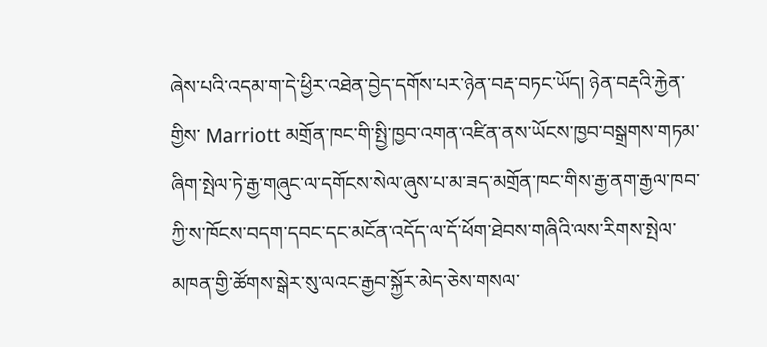ཞེས་པའི་འདམ་ག་དེ་ཕྱིར་འཐེན་བྱེད་དགོས་པར་ཉེན་བརྡ་བཏང་ཡོད། ཉེན་བརྡའི་རྐྱེན་གྱིས་ Marriott མགྲོན་ཁང་གི་སྤྱི་ཁྱབ་འགན་འཛིན་ནས་ཡོངས་ཁྱབ་བསྒྲགས་གཏམ་ཞིག་སྤེལ་ཏེ་རྒྱ་གཞུང་ལ་དགོངས་སེལ་ཞུས་པ་མ་ཟད་མགྲོན་ཁང་གིས་རྒྱ་ནག་རྒྱལ་ཁབ་ཀྱི་ས་ཁོངས་བདག་དབང་དང་མངོན་འདོད་ལ་དོ་ཕོག་ཐེབས་གཞིའི་ལས་རིགས་སྤེལ་མཁན་གྱི་ཚོགས་སྒེར་སུ་ལའང་རྒྱབ་སྐྱོར་མེད་ཅེས་གསལ་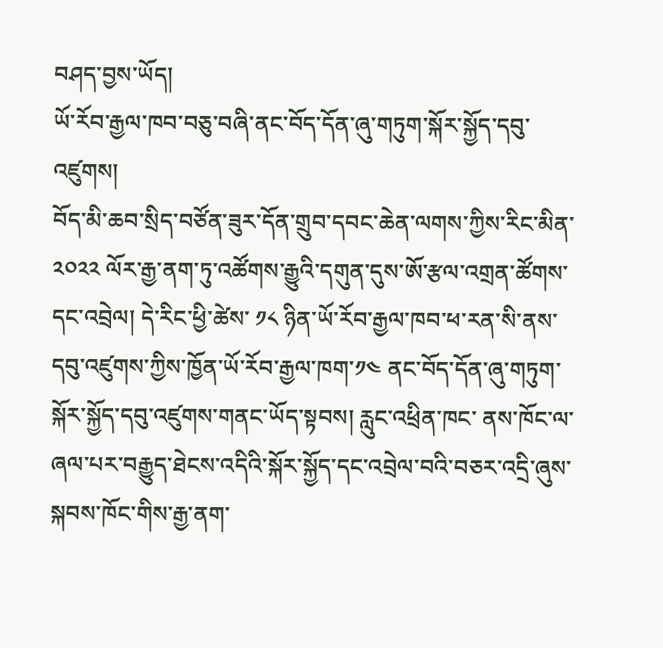བཤད་བྱས་ཡོད།
ཡོ་རོབ་རྒྱལ་ཁབ་བཅུ་བཞི་ནང་བོད་དོན་ཞུ་གཏུག་སྐོར་སྐྱོད་དབུ་འཛུགས།
བོད་མི་ཆབ་སྲིད་བཙོན་ཟུར་དོན་གྲུབ་དབང་ཆེན་ལགས་ཀྱིས་རིང་མིན་ ༢༠༢༢ ལོར་རྒྱ་ནག་ཏུ་འཚོགས་རྒྱུའི་དགུན་དུས་ཨོ་རྩལ་འགྲན་ཚོགས་དང་འབྲེལ། དེ་རིང་ཕྱི་ཚེས་ ༡༨ ཉིན་ཡོ་རོབ་རྒྱལ་ཁབ་ཕ་རན་སི་ནས་དབུ་འཛུགས་ཀྱིས་ཁྱོན་ཡོ་རོབ་རྒྱལ་ཁག་༡༤ ནང་བོད་དོན་ཞུ་གཏུག་སྐོར་སྐྱོད་དབུ་འཛུགས་གནང་ཡོད་སྟབས། རླུང་འཕྲིན་ཁང་ ནས་ཁོང་ལ་ཞལ་པར་བརྒྱུད་ཐེངས་འདིའི་སྐོར་སྐྱོད་དང་འབྲེལ་བའི་བཅར་འདྲི་ཞུས་སྐབས་ཁོང་གིས་རྒྱ་ནག་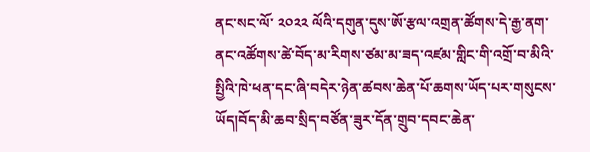ནང་སང་ལོ་ ༢༠༢༢ ལོའི་དགུན་དུས་ཨོ་རྩལ་འགྲན་ཚོགས་དེ་རྒྱ་ནག་ནང་འཚོགས་ཚེ་བོད་མ་རིགས་ཙམ་མ་ཟད་འཛམ་གླིང་གི་འགྲོ་བ་མིའི་སྤྱིའི་ཁེ་ཕན་དང་ཞི་བདེར་ཉེན་ཚབས་ཆེན་པོ་ཆགས་ཡོད་པར་གསུངས་ཡོད།བོད་མི་ཆབ་སྲིད་བཙོན་ཟུར་དོན་གྲུབ་དབང་ཆེན་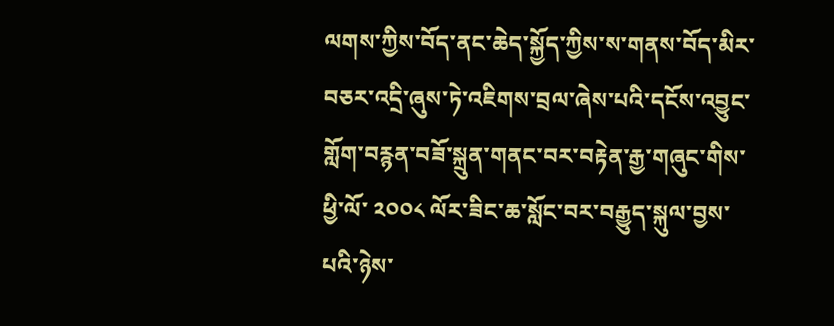ལགས་ཀྱིས་བོད་ནང་ཆེད་སྐྱོད་ཀྱིས་ས་གནས་བོད་མིར་བཅར་འདྲི་ཞུས་ཏེ་འཇིགས་བྲལ་ཞེས་པའི་དངོས་འབྱུང་གློག་བརྙན་བཟོ་སྐྲུན་གནང་བར་བརྟེན་རྒྱ་གཞུང་གིས་ཕྱི་ལོ་ ༢༠༠༨ ལོར་ཟིང་ཆ་སློང་བར་བརྒྱུད་སྐུལ་བྱས་པའི་ཉེས་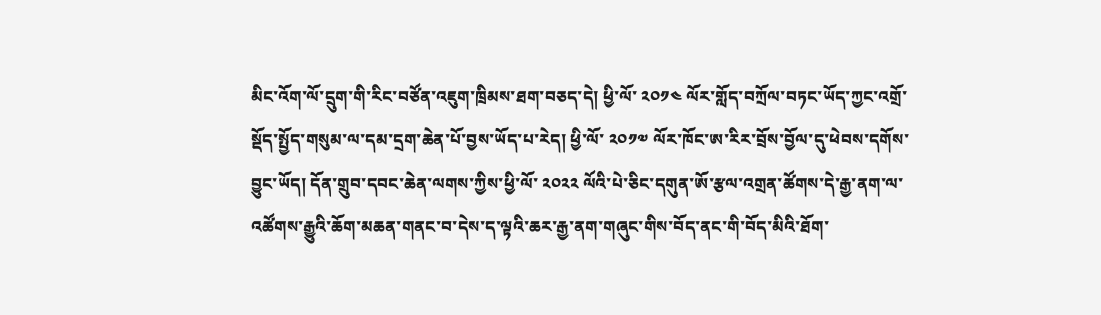མིང་འོག་ལོ་དྲུག་གི་རིང་བཙོན་འཇུག་ཁྲིམས་ཐག་བཅད་དེ། ཕྱི་ལོ་ ༢༠༡༤ ལོར་གློད་བཀྲོལ་བཏང་ཡོད་ཀྱང་འགྲོ་སྡོད་སྤྱོད་གསུམ་ལ་དམ་དྲག་ཆེན་པོ་བྱས་ཡོད་པ་རེད། ཕྱི་ལོ་ ༢༠༡༧ ལོར་ཁོང་ཨ་རིར་བྲོས་བྱོལ་དུ་ཕེབས་དགོས་བྱུང་ཡོད། དོན་གྲུབ་དབང་ཆེན་ལགས་ཀྱིས་ཕྱི་ལོ་ ༢༠༢༢ ལོའི་པེ་ཅིང་དགུན་ཨོ་རྩལ་འགྲན་ཚོགས་དེ་རྒྱ་ནག་ལ་འཚོགས་རྒྱུའི་ཆོག་མཆན་གནང་བ་དེས་ད་ལྟའི་ཆར་རྒྱ་ནག་གཞུང་གིས་བོད་ནང་གི་བོད་མིའི་ཐོག་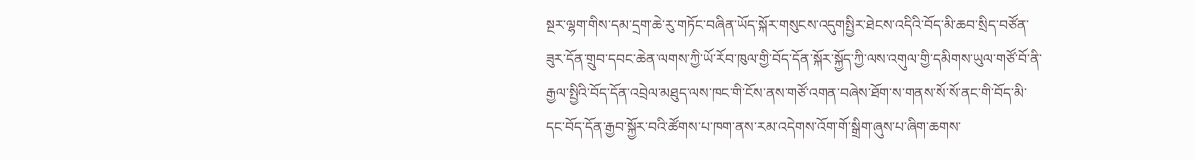སྔར་ལྷག་གིས་དམ་དྲག་ཆེ་རུ་གཏོང་བཞིན་ཡོད་སྐོར་གསུངས་འདུགསྤྱིར་ཐེངས་འདིའི་བོད་མི་ཆབ་སྲིད་བཙོན་ཟུར་དོན་གྲུབ་དབང་ཆེན་ལགས་ཀྱི་ཡོ་རོབ་ཁུལ་གྱི་བོད་དོན་སྐོར་སྐྱོད་ཀྱི་ལས་འགུལ་གྱི་དམིགས་ཡུལ་གཙོ་བོ་ནི་རྒྱལ་སྤྱིའི་བོད་དོན་འབྲེལ་མཐུད་ལས་ཁང་གི་ངོས་ནས་གཙོ་འགན་བཞེས་ཐོག་ས་གནས་སོ་སོ་ནང་གི་བོད་མི་དང་བོད་དོན་རྒྱབ་སྐྱོར་བའི་ཚོགས་པ་ཁག་ནས་རམ་འདེགས་འོག་གོ་སྒྲིག་ཞུས་པ་ཞིག་ཆགས་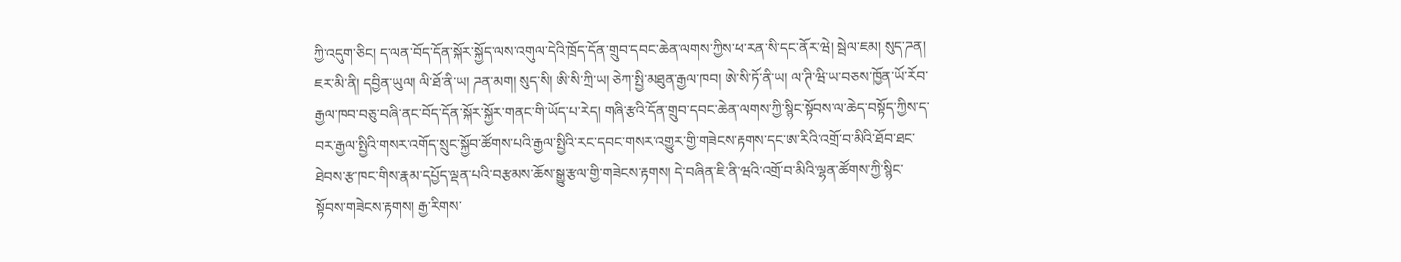ཀྱི་འདུག་ཅིང། ད་ལན་བོད་དོན་སྐོར་སྐྱོད་ལས་འགུལ་དེའི་ཁྲོད་དོན་གྲུབ་དབང་ཆེན་ལགས་ཀྱིས་ཕ་རན་སི་དང་ནོར་ཝེ། སྦེལ་ཇམ། སུད་ཌན། ཇར་མི་ནི། དབྱིན་ཡུལ། ལི་ཐོ་ནི་ཡ། ཌན་མག། སུད་སི། ཨི་སི་ཀྲི་ཡ། ཅེཀ་སྤྱི་མཐུན་རྒྱལ་ཁབ། ཨེ་སི་ཏོ་ནི་ཡ། ལ་ཊི་ཝི་ཡ་བཅས་ཁྱོན་ཡོ་རོབ་རྒྱལ་ཁབ་བཅུ་བཞི་ནང་བོད་དོན་སྐོར་སྐྱོར་གནང་གི་ཡོད་པ་རེད། གཞི་རྩའི་དོན་གྲུབ་དབང་ཆེན་ལགས་ཀྱི་སྙིང་སྟོབས་ལ་ཆེད་བསྟོད་ཀྱིས་ད་བར་རྒྱལ་སྤྱིའི་གསར་འགོད་སྲུང་སྐྱོབ་ཚོགས་པའི་རྒྱལ་སྤྱིའི་རང་དབང་གསར་འགྱུར་གྱི་གཟེངས་རྟགས་དང་ཨ་རིའི་འགྲོ་བ་མིའི་ཐོབ་ཐང་ཐེབས་རྩ་ཁང་གིས་རྣམ་དཔྱོད་ལྡན་པའི་བརྩམས་ཆོས་སྒྱུ་རྩལ་གྱི་གཟེངས་རྟགས། དེ་བཞིན་ཇི་ནི་ཝའི་འགྲོ་བ་མིའི་ལྷན་ཚོགས་ཀྱི་སྙིང་སྟོབས་གཟེངས་རྟགས། རྒྱ་རིགས་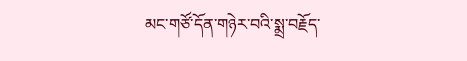མང་གཙོ་དོན་གཉེར་བའི་སྨྲ་བརྗོད་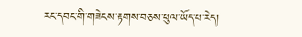རང་དབང་གི་གཟེངས་རྟགས་བཅས་ཕུལ་ཡོད་པ་རེད།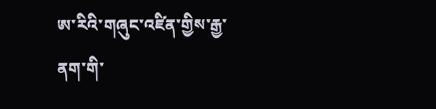ཨ་རིའི་གཞུང་འཛིན་གྱིས་རྒྱ་ནག་གི་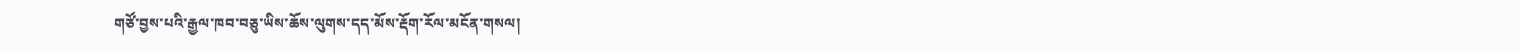གཙོ་བྱས་པའི་རྒྱལ་ཁབ་བཅུ་ཡིས་ཆོས་ལུགས་དད་མོས་རྡོག་རོལ་མངོན་གསལ།